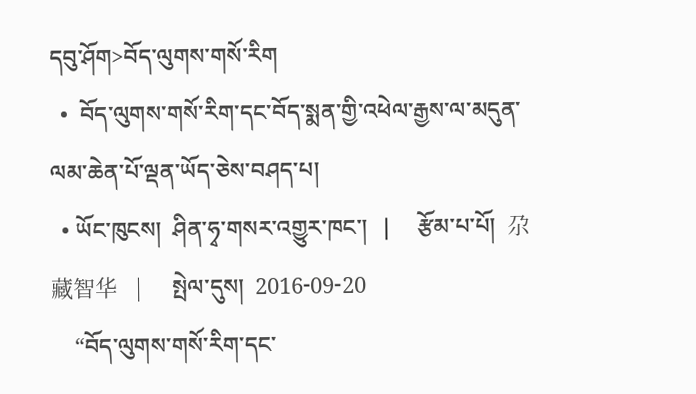དབུ་ཤོག>བོད་ལུགས་གསོ་རིག
  •  བོད་ལུགས་གསོ་རིག་དང་བོད་སྨན་གྱི་འཕེལ་རྒྱས་ལ་མདུན་ལམ་ཆེན་པོ་ལྡན་ཡོད་ཅེས་བཤད་པ།
  • ཡོང་ཁུངས།  ཤིན་ཧྭ་གསར་འགྱུར་ཁང་།   |     རྩོམ་པ་པོ།  尕藏智华   |     སྤེལ་དུས།  2016-09-20
    “བོད་ལུགས་གསོ་རིག་དང་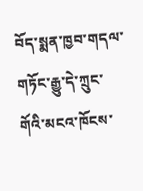བོད་སྨན་ཁྱབ་གདལ་གཏོང་རྒྱུ་དེ་ཀྲུང་གོའི་མངའ་ཁོངས་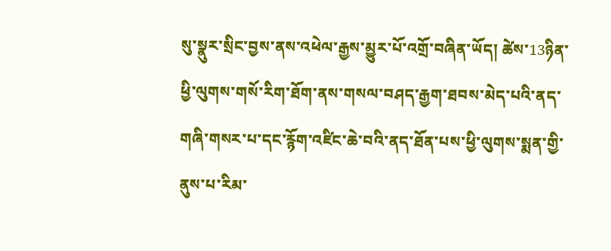སུ་སྣུར་སྲིང་བྱས་ནས་འཕེལ་རྒྱས་མྱུར་པོ་འགྲོ་བཞིན་ཡོད། ཚེས་13ཉིན་ཕྱི་ལུགས་གསོ་རིག་ཐོག་ནས་གསལ་བཤད་རྒྱག་ཐབས་མེད་པའི་ནད་གཞི་གསར་པ་དང་རྙོག་འཛིང་ཆེ་བའི་ནད་ཐོན་པས་ཕྱི་ལུགས་སྨན་གྱི་ནུས་པ་རིམ་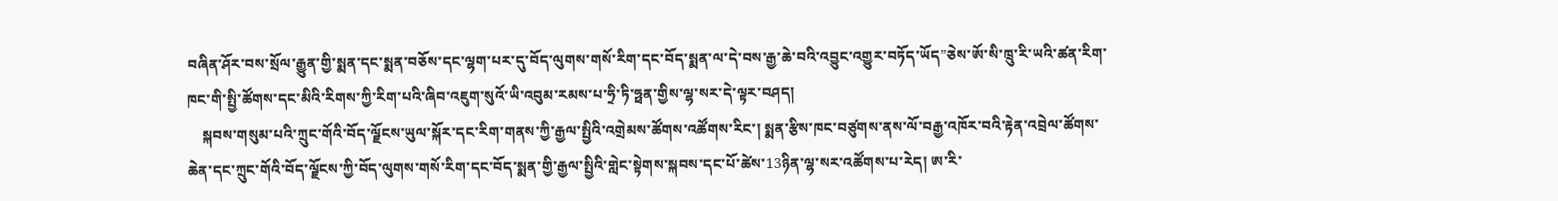བཞིན་ཤོར་བས་སྲོལ་རྒྱུན་གྱི་སྨན་དང་སྨན་བཅོས་དང་ལྷག་པར་དུ་བོད་ལུགས་གསོ་རིག་དང་བོད་སྨན་ལ་དེ་བས་རྒྱ་ཆེ་བའི་འབྱུང་འགྱུར་བཏོད་ཡོད”ཅེས་ཨོ་སི་ཁྲུ་རི་ཡའི་ཚན་རིག་ཁང་གི་སྤྱི་ཚོགས་དང་མིའི་རིགས་ཀྱི་རིག་པའི་ཞིབ་འཇུག་སུའོ་ཡི་འབུམ་རམས་པ་ཧྲི་ཏི་ཧྥན་གྱིས་ལྷ་སར་དེ་ལྟར་བཤད།
    སྐབས་གསུམ་པའི་ཀྲུང་གོའི་བོད་ལྗོངས་ཡུལ་སྐོར་དང་རིག་གནས་ཀྱི་རྒྱལ་སྤྱིའི་འགྲེམས་ཚོགས་འཚོགས་རིང་། སྨན་རྩིས་ཁང་བཙུགས་ནས་ལོ་བརྒྱ་འཁོར་བའི་རྟེན་འབྲེལ་ཚོགས་ཆེན་དང་ཀྲུང་གོའི་བོད་ལྗོངས་ཀྱི་བོད་ལུགས་གསོ་རིག་དང་བོད་སྨན་གྱི་རྒྱལ་སྤྱིའི་གླེང་སྟེགས་སྐབས་དང་པོ་ཚེས་13ཉིན་ལྷ་སར་འཚོགས་པ་རེད། ཨ་རི་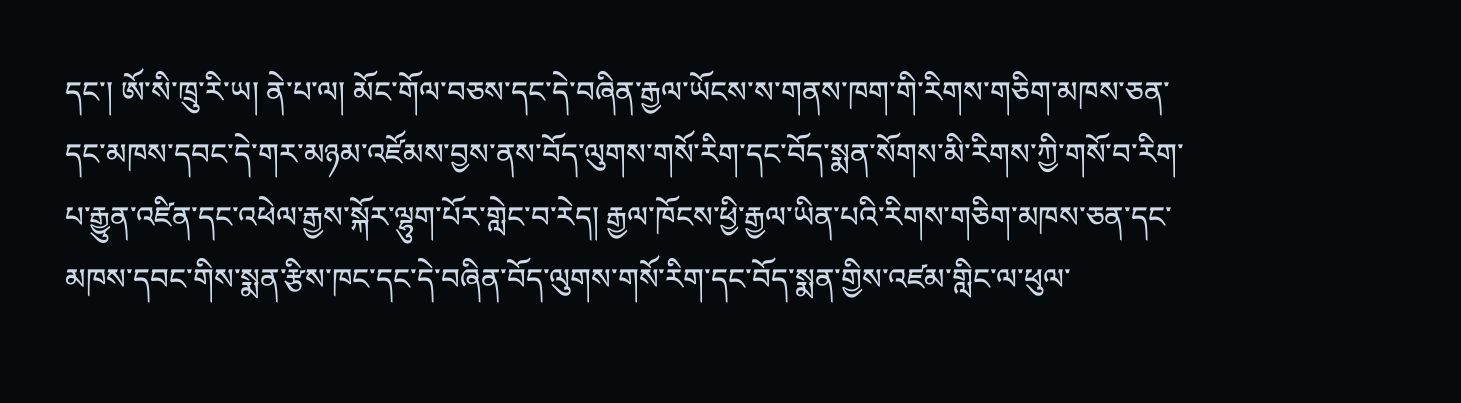དང་། ཨོ་སི་ཁྲུ་རི་ཡ། ནེ་པ་ལ། མོང་གོལ་བཅས་དང་དེ་བཞིན་རྒྱལ་ཡོངས་ས་གནས་ཁག་གི་རིགས་གཅིག་མཁས་ཅན་དང་མཁས་དབང་དེ་གར་མཉམ་འཛོམས་བྱས་ནས་བོད་ལུགས་གསོ་རིག་དང་བོད་སྨན་སོགས་མི་རིགས་ཀྱི་གསོ་བ་རིག་པ་རྒྱུན་འཛིན་དང་འཕེལ་རྒྱས་སྐོར་ལྷུག་པོར་གླེང་བ་རེད། རྒྱལ་ཁོངས་ཕྱི་རྒྱལ་ཡིན་པའི་རིགས་གཅིག་མཁས་ཅན་དང་མཁས་དབང་གིས་སྨན་རྩིས་ཁང་དང་དེ་བཞིན་བོད་ལུགས་གསོ་རིག་དང་བོད་སྨན་གྱིས་འཛམ་གླིང་ལ་ཕུལ་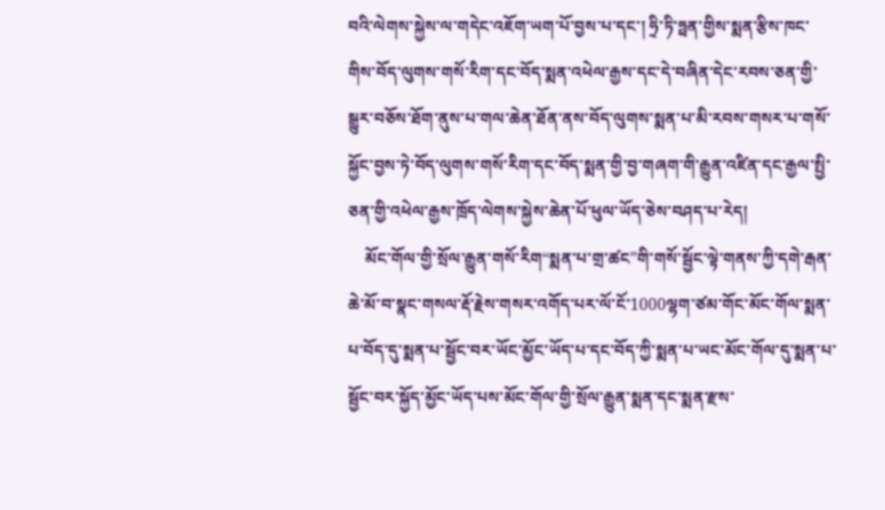བའི་ལེགས་སྐྱེས་ལ་གདེང་འཇོག་ཡག་པོ་བྱས་པ་དང་། ཧྲི་ཏི་ཧྥན་གྱིས་སྨན་རྩིས་ཁང་གིས་བོད་ལུགས་གསོ་རིག་དང་བོད་སྨན་འཕེལ་རྒྱས་དང་དེ་བཞིན་དེང་རབས་ཅན་གྱི་སྒྱུར་བཅོས་ཐོག་ནུས་པ་གལ་ཆེན་ཐོན་ནས་བོད་ལུགས་སྨན་པ་མི་རབས་གསར་པ་གསོ་སྐྱོང་བྱས་ཏེ་བོད་ལུགས་གསོ་རིག་དང་བོད་སྨན་གྱི་བྱ་གཞག་གི་རྒྱུན་འཛིན་དང་རྒྱལ་སྤྱི་ཅན་གྱི་འཕེལ་རྒྱས་ཁྲོད་ལེགས་སྐྱེས་ཆེན་པོ་ཕུལ་ཡོད་ཅེས་བཤད་པ་རེད།
    མོང་གོལ་གྱི་སྲོལ་རྒྱུན་གསོ་རིག“སྨན་པ་གྲ་ཚང”གི་གསོ་སྦྱོང་ལྟེ་གནས་ཀྱི་དགེ་རྒན་ཆེ་མོ་བ་སྣང་གསལ་རྡོ་རྗེས་གསར་འགོད་པར་ལོ་ངོ་1000ལྷག་ཙམ་གོང་མོང་གོལ་སྨན་པ་བོད་དུ་སྨན་པ་སྦྱོང་བར་ཡོང་མྱོང་ཡོད་པ་དང་བོད་ཀྱི་སྨན་པ་ཡང་མོང་གོལ་དུ་སྨན་པ་སྦྱོང་བར་སྐྱོད་མྱོང་ཡོད་པས་མོང་གོལ་གྱི་སྲོལ་རྒྱུན་སྨན་དང་སྨན་རྫས་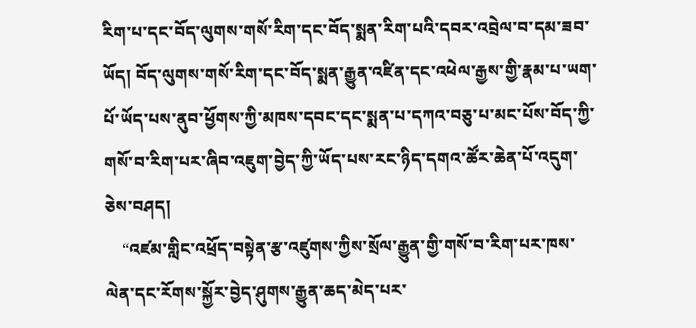རིག་པ་དང་བོད་ལུགས་གསོ་རིག་དང་བོད་སྨན་རིག་པའི་དབར་འབྲེལ་བ་དམ་ཟབ་ཡོད། བོད་ལུགས་གསོ་རིག་དང་བོད་སྨན་རྒྱུན་འཛིན་དང་འཕེལ་རྒྱས་གྱི་རྣམ་པ་ཡག་པོ་ཡོད་པས་ནུབ་ཕྱོགས་ཀྱི་མཁས་དབང་དང་སྨན་པ་དཀའ་བཅུ་པ་མང་པོས་བོད་ཀྱི་གསོ་བ་རིག་པར་ཞིབ་འཇུག་བྱེད་ཀྱི་ཡོད་པས་རང་ཉིད་དགའ་ཚོར་ཆེན་པོ་འདུག་ཅེས་བཤད།
    “འཛམ་གླིང་འཕྲོད་བསྟེན་རྩ་འཛུགས་ཀྱིས་སྲོལ་རྒྱུན་གྱི་གསོ་བ་རིག་པར་ཁས་ལེན་དང་རོགས་སྐྱོར་བྱེད་ཤུགས་རྒྱུན་ཆད་མེད་པར་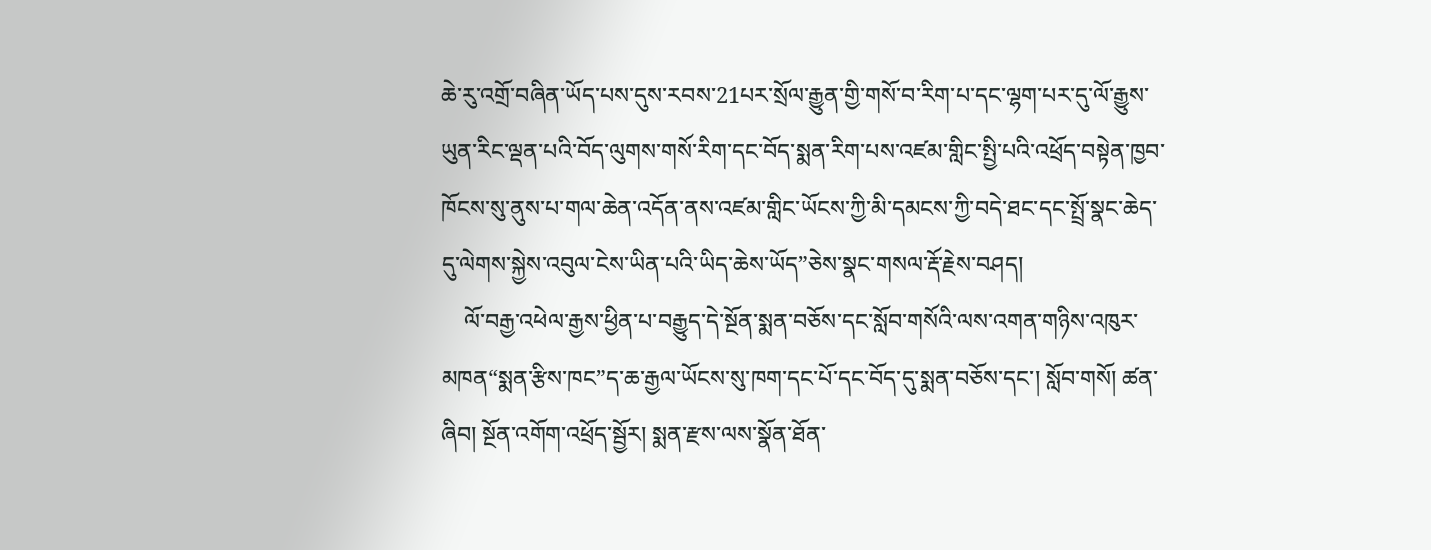ཆེ་རུ་འགྲོ་བཞིན་ཡོད་པས་དུས་རབས་21པར་སྲོལ་རྒྱུན་གྱི་གསོ་བ་རིག་པ་དང་ལྷག་པར་དུ་ལོ་རྒྱུས་ཡུན་རིང་ལྡན་པའི་བོད་ལུགས་གསོ་རིག་དང་བོད་སྨན་རིག་པས་འཛམ་གླིང་སྤྱི་པའི་འཕྲོད་བསྟེན་ཁྱབ་ཁོངས་སུ་ནུས་པ་གལ་ཆེན་འདོན་ནས་འཛམ་གླིང་ཡོངས་ཀྱི་མི་དམངས་ཀྱི་བདེ་ཐང་དང་སྤྲོ་སྣང་ཆེད་དུ་ལེགས་སྐྱེས་འབུལ་ངེས་ཡིན་པའི་ཡིད་ཆེས་ཡོད”ཅེས་སྣང་གསལ་རྡོ་རྗེས་བཤད།
    ལོ་བརྒྱ་འཕེལ་རྒྱས་ཕྱིན་པ་བརྒྱུད་དེ་སྔོན་སྨན་བཅོས་དང་སློབ་གསོའི་ལས་འགན་གཉིས་འཁུར་མཁན“སྨན་རྩིས་ཁང”ད་ཆ་རྒྱལ་ཡོངས་སུ་ཁག་དང་པོ་དང་བོད་དུ་སྨན་བཅོས་དང་། སློབ་གསོ། ཚན་ཞིབ། སྔོན་འགོག་འཕྲོད་སྦྱོར། སྨན་རྫས་ལས་སྣོན་ཐོན་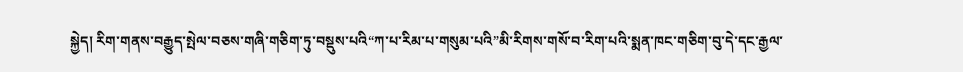སྐྱེད། རིག་གནས་བརྒྱུད་སྤེལ་བཅས་གཞི་གཅིག་ཏུ་བསྡུས་པའི“ཀ་པ་རིམ་པ་གསུམ་པའི”མི་རིགས་གསོ་བ་རིག་པའི་སྨན་ཁང་གཅིག་བུ་དེ་དང་རྒྱལ་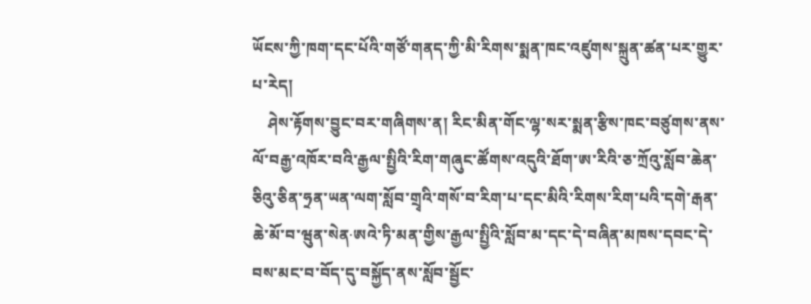ཡོངས་ཀྱི་ཁག་དང་པོའི་གཙོ་གནད་ཀྱི་མི་རིགས་སྨན་ཁང་འཛུགས་སྐྲུན་ཚན་པར་གྱུར་པ་རེད།
    ཤེས་རྟོགས་བྱུང་བར་གཞིགས་ན། རིང་མིན་གོང་ལྷ་སར་སྨན་རྩིས་ཁང་བཙུགས་ནས་ལོ་བརྒྱ་འཁོར་བའི་རྒྱལ་སྤྱིའི་རིག་གཞུང་ཚོགས་འདུའི་ཐོག་ཨ་རིའི་ཅ་ཀྲོའུ་སློབ་ཆེན་ཅིའུ་ཅིན་ཧྲན་ཡན་ལག་སློབ་གྲྭའི་གསོ་བ་རིག་པ་དང་མིའི་རིགས་རིག་པའི་དགེ་རྒན་ཆེ་མོ་བ་ཝུན་སེན·ཨའེ་ཏི་མན་གྱིས་རྒྱལ་སྤྱིའི་སློབ་མ་དང་དེ་བཞིན་མཁས་དབང་དེ་བས་མང་བ་བོད་དུ་བསྐྱོད་ནས་སློབ་སྦྱོང་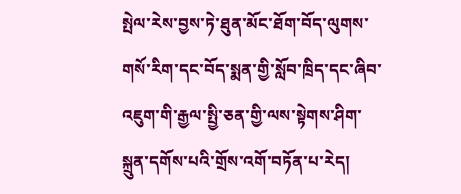སྤེལ་རེས་བྱས་ཏེ་ཐུན་མོང་ཐོག་བོད་ལུགས་གསོ་རིག་དང་བོད་སྨན་གྱི་སློབ་ཁྲིད་དང་ཞིབ་འཇུག་གི་རྒྱལ་སྤྱི་ཅན་གྱི་ལས་སྟེགས་ཤིག་སྐྲུན་དགོས་པའི་གྲོས་འགོ་བཏོན་པ་རེད།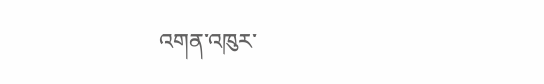འགན་འཁུར་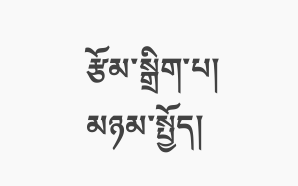རྩོམ་སྒྲིག་པ།
མཉམ་སྤྱོད།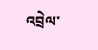འབྲེལ་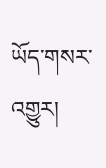ཡོད་གསར་འགྱུར།